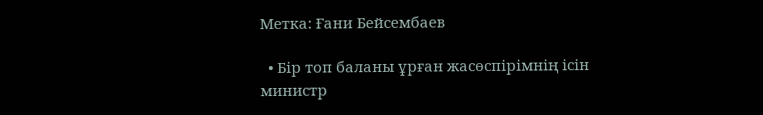Метка: Ғани Бейсембаев

  • Бір топ баланы ұрған жасөспірімнің ісін министр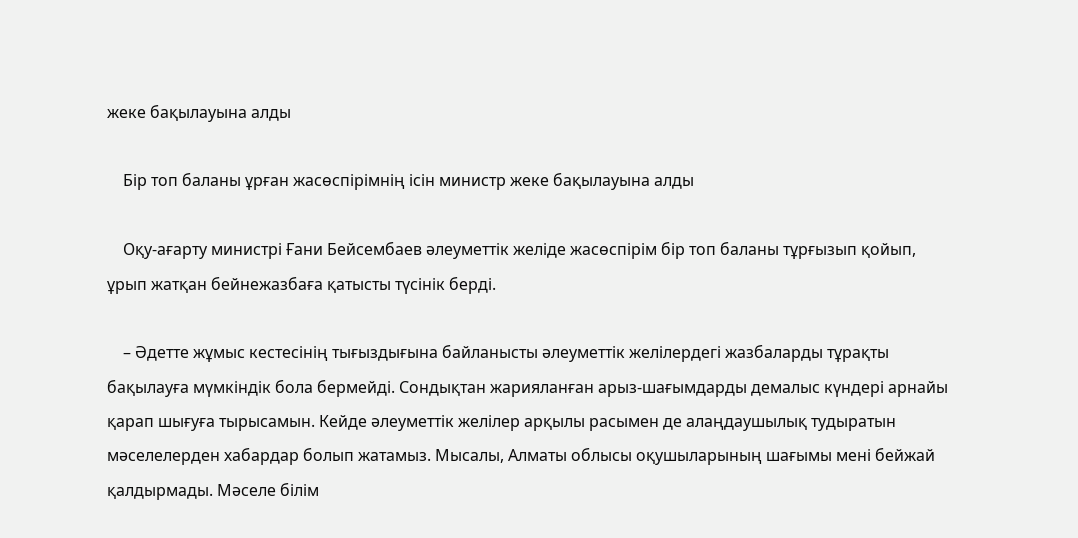жеке бақылауына алды

    Бір топ баланы ұрған жасөспірімнің ісін министр жеке бақылауына алды

    Оқу-ағарту министрі Ғани Бейсембаев әлеуметтік желіде жасөспірім бір топ баланы тұрғызып қойып, ұрып жатқан бейнежазбаға қатысты түсінік берді.

    – Әдетте жұмыс кестесінің тығыздығына байланысты әлеуметтік желілердегі жазбаларды тұрақты бақылауға мүмкіндік бола бермейді. Сондықтан жарияланған арыз-шағымдарды демалыс күндері арнайы қарап шығуға тырысамын. Кейде әлеуметтік желілер арқылы расымен де алаңдаушылық тудыратын мәселелерден хабардар болып жатамыз. Мысалы, Алматы облысы оқушыларының шағымы мені бейжай қалдырмады. Мәселе білім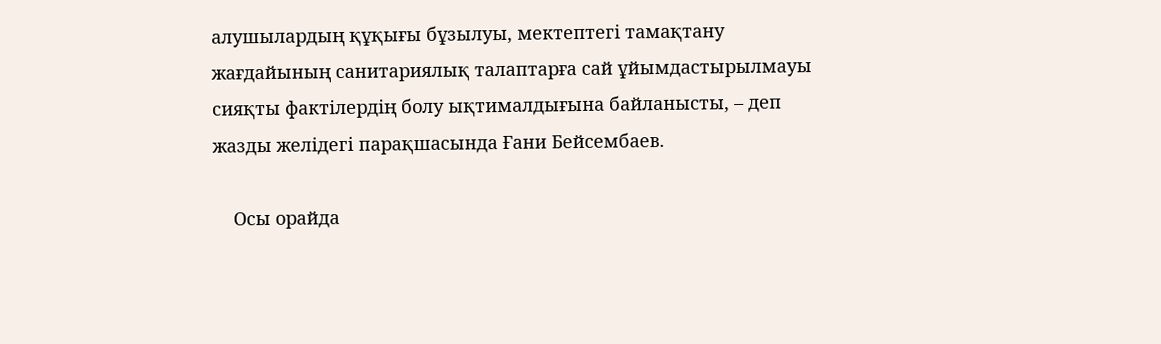алушылардың құқығы бұзылуы, мектептегі тамақтану жағдайының санитариялық талаптарға сай ұйымдастырылмауы сияқты фактілердің болу ықтималдығына байланысты, – деп жазды желідегі парақшасында Ғани Бейсембаев.

    Осы орайда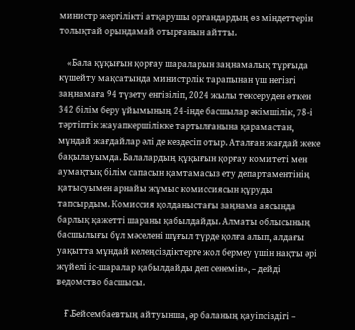министр жергілікті атқарушы органдардың өз міндеттерін толықтай орындамай отырғанын айтты.

    «Бала құқығын қорғау шараларын заңнамалық тұрғыда күшейту мақсатында министрлік тарапынан үш негізгі заңнамаға 94 түзету енгізіліп, 2024 жылы тексеруден өткен 342 білім беру ұйымының 24-інде басшылар әкімшілік, 78-і тәртіптік жауапкершілікке тартылғанына қарамастан, мұндай жағдайлар әлі де кездесіп отыр. Аталған жағдай жеке бақылауымда. Балалардың құқығын қорғау комитеті мен аумақтық білім сапасын қамтамасыз ету департаментінің қатысуымен арнайы жұмыс комиссиясын құруды тапсырдым. Комиссия қолданыстағы заңнама аясында барлық қажетті шараны қабылдайды. Алматы облысының басшылығы бұл мәселені шұғыл түрде қолға алып, алдағы уақытта мұндай келеңсіздіктерге жол бермеу үшін нақты әрі жүйелі іс-шаралар қабылдайды деп сенемін», – дейді ведомство басшысы.

    Ғ.Бейсембаевтың айтуынша, әр баланың қауіпсіздігі –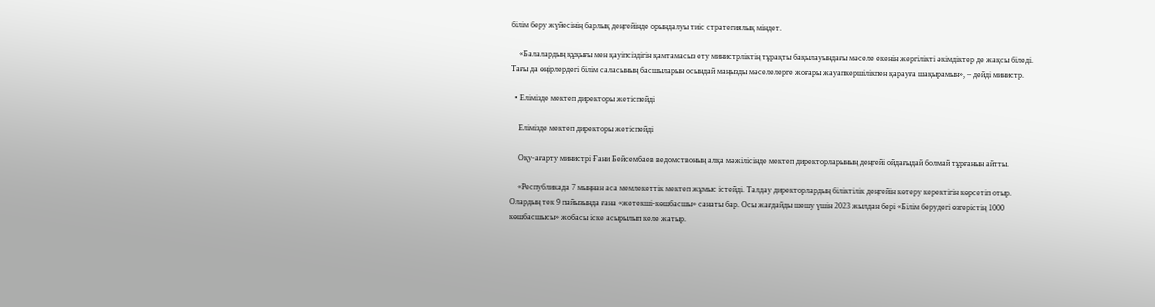білім беру жүйесінің барлық деңгейінде орындалуы тиіс стратегиялық міндет.

    «Балалардың құқығы мен қауіпсіздігін қамтамасыз ету министрліктің тұрақты бақылауындағы мәселе екенін жергілікті әкімдіктер де жақсы біледі. Тағы да өңірлердегі білім саласының басшыларын осындай маңызды мәселелерге жоғары жауапкершілікпен қарауға шақырамын», – дейді министр.

  • Елімізде мектеп директоры жетіспейді

    Елімізде мектеп директоры жетіспейді

    Оқу-ағарту министрі Ғани Бейсембаев ведомствоның алқа мәжілісінде мектеп директорларының деңгейі ойдағыдай болмай тұрғанын айтты.

    «Республикада 7 мыңнан аса мемлекеттік мектеп жұмыс істейді. Талдау директорлардың біліктілік деңгейін көтеру керектігін көрсетіп отыр. Олардың тек 9 пайызында ғана «жетекші-көшбасшы» санаты бар. Осы жағдайды шешу үшін 2023 жылдан бері «Білім берудегі өзгерістің 1000 көшбасшысы» жобасы іске асырылып келе жатыр.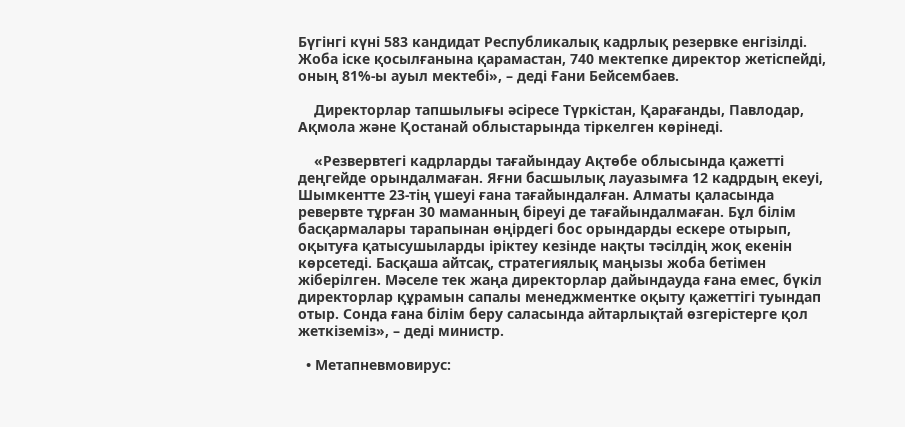Бүгінгі күні 583 кандидат Республикалық кадрлық резервке енгізілді. Жоба іске қосылғанына қарамастан, 740 мектепке директор жетіспейді, оның 81%-ы ауыл мектебі», – деді Ғани Бейсембаев.

    Директорлар тапшылығы әсіресе Түркістан, Қарағанды, Павлодар, Ақмола және Қостанай облыстарында тіркелген көрінеді.

    «Резвервтегі кадрларды тағайындау Ақтөбе облысында қажетті деңгейде орындалмаған. Яғни басшылық лауазымға 12 кадрдың екеуі, Шымкентте 23-тің үшеуі ғана тағайындалған. Алматы қаласында ревервте тұрған 30 маманның біреуі де тағайындалмаған. Бұл білім басқармалары тарапынан өңірдегі бос орындарды ескере отырып, оқытуға қатысушыларды іріктеу кезінде нақты тәсілдің жоқ екенін көрсетеді. Басқаша айтсақ, стратегиялық маңызы жоба бетімен жіберілген. Мәселе тек жаңа директорлар дайындауда ғана емес, бүкіл директорлар құрамын сапалы менеджментке оқыту қажеттігі туындап отыр. Сонда ғана білім беру саласында айтарлықтай өзгерістерге қол жеткіземіз», – деді министр.

  • Метапневмовирус: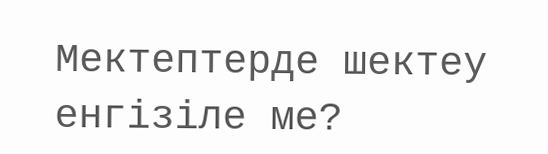Мектептерде шектеу енгізіле ме?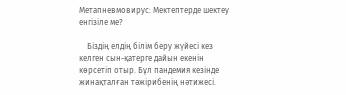Метапневмовирус: Мектептерде шектеу енгізіле ме?

    Біздің елдің білім беру жүйесі кез келген сын-қатерге дайын екенін көрсетіп отыр. Бұл пандемия кезінде жинақталған тәжірибенің нәтижесі.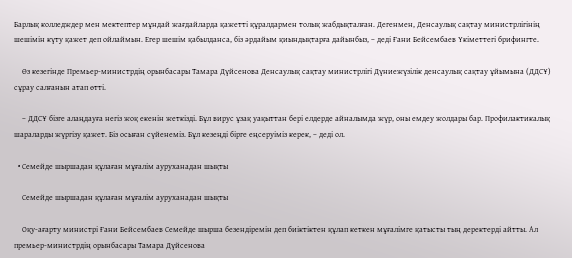Барлық колледждер мен мектептер мұндай жағдайларда қажетті құралдармен толық жабдықталған. Дегенмен, Денсаулық сақтау министрлігінің шешімін күту қажет деп ойлаймын. Егер шешім қабылданса, біз әрдайым қиындықтарға дайынбыз, – деді Ғани Бейсембаев Үкіметтегі брифингте.

    Өз кезегінде Премьер-министрдің орынбасары Тамара Дүйсенова Денсаулық сақтау министрлігі Дүниежүзілік денсаулық сақтау ұйымына (ДДСҰ) сұрау салғанын атап өтті.

    – ДДСҰ бізге алаңдауға негіз жоқ екенін жеткізді. Бұл вирус ұзақ уақыттан бері елдерде айналымда жүр, оны емдеу жолдары бар. Профилактикалық шараларды жүргізу қажет. Біз осыған сүйенеміз. Бұл кезеңді бірге еңсеруіміз керек, – деді ол.

  • Семейде шыршадан құлаған мұғалім ауруханадан шықты

    Семейде шыршадан құлаған мұғалім ауруханадан шықты

    Оқу-ағарту министрі Ғани Бейсембаев Семейде шырша безендіремін деп биіктіктен құлап кеткен мұғалімге қатысты тың деректерді айтты. Ал премьер-министрдің орынбасары Тамара Дүйсенова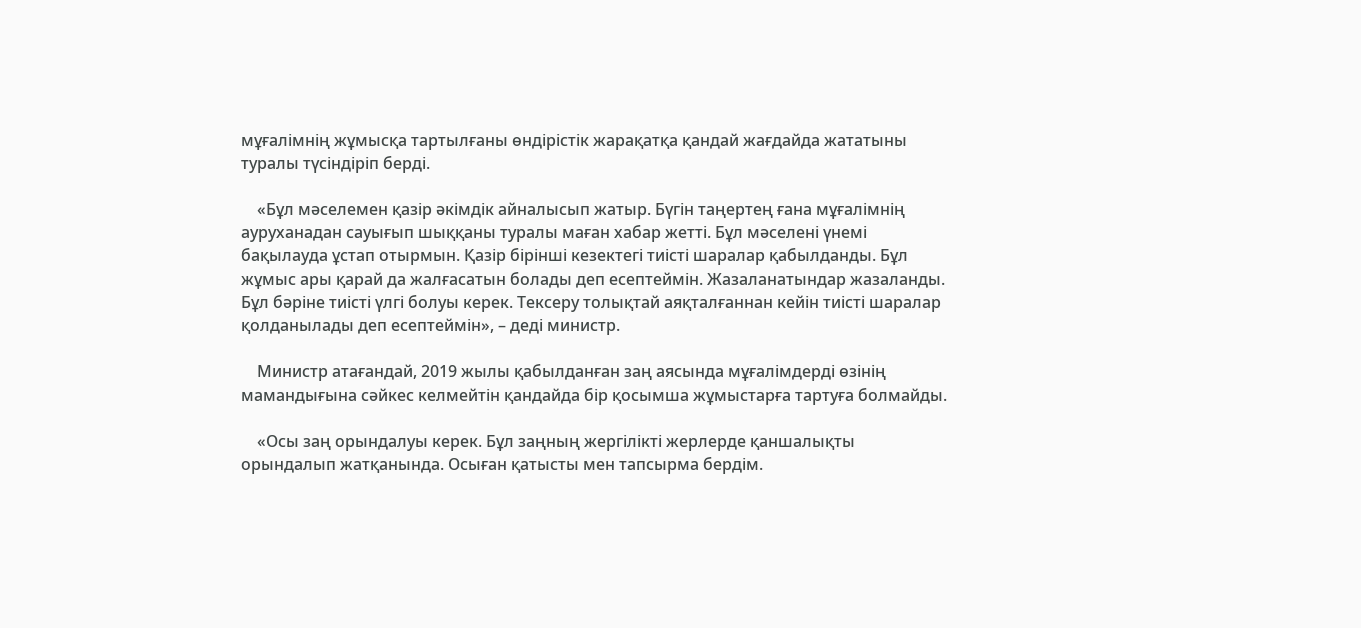мұғалімнің жұмысқа тартылғаны өндірістік жарақатқа қандай жағдайда жататыны туралы түсіндіріп берді.

    «Бұл мәселемен қазір әкімдік айналысып жатыр. Бүгін таңертең ғана мұғалімнің ауруханадан сауығып шыққаны туралы маған хабар жетті. Бұл мәселені үнемі бақылауда ұстап отырмын. Қазір бірінші кезектегі тиісті шаралар қабылданды. Бұл жұмыс ары қарай да жалғасатын болады деп есептеймін. Жазаланатындар жазаланды. Бұл бәріне тиісті үлгі болуы керек. Тексеру толықтай аяқталғаннан кейін тиісті шаралар қолданылады деп есептеймін», – деді министр.

    Министр атағандай, 2019 жылы қабылданған заң аясында мұғалімдерді өзінің мамандығына сәйкес келмейтін қандайда бір қосымша жұмыстарға тартуға болмайды.

    «Осы заң орындалуы керек. Бұл заңның жергілікті жерлерде қаншалықты орындалып жатқанында. Осыған қатысты мен тапсырма бердім.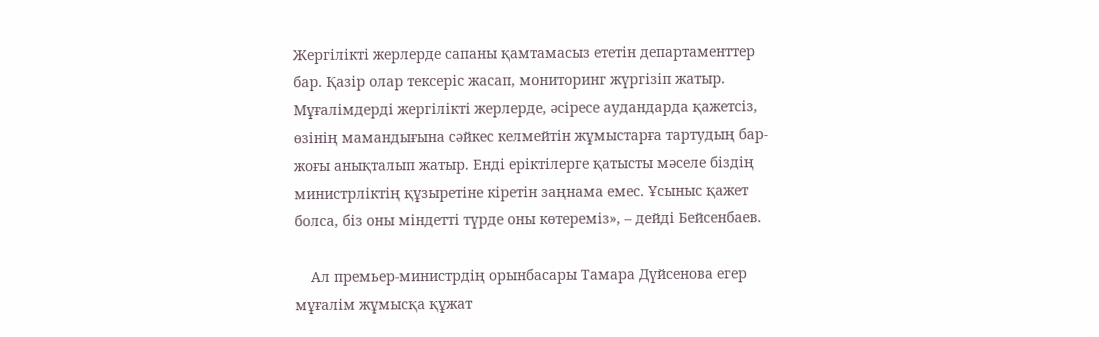Жергілікті жерлерде сапаны қамтамасыз ететін департаменттер бар. Қазір олар тексеріс жасап, мониторинг жүргізіп жатыр. Мұғалімдерді жергілікті жерлерде, әсіресе аудандарда қажетсіз, өзінің мамандығына сәйкес келмейтін жұмыстарға тартудың бар-жоғы анықталып жатыр. Енді еріктілерге қатысты мәселе біздің министрліктің құзыретіне кіретін заңнама емес. Ұсыныс қажет болса, біз оны міндетті түрде оны көтереміз», – дейді Бейсенбаев.

    Ал премьер-министрдің орынбасары Тамара Дүйсенова егер мұғалім жұмысқа құжат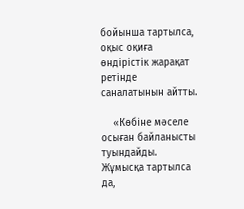бойынша тартылса, оқыс оқиға өндірістік жарақат ретінде саналатынын айтты.

    «Көбіне мәселе осыған байланысты туындайды. Жұмысқа тартылса да,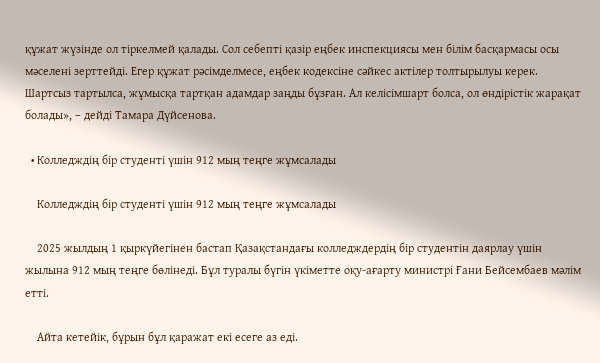құжат жүзінде ол тіркелмей қалады. Сол себепті қазір еңбек инспекциясы мен білім басқармасы осы мәселені зерттейді. Егер құжат рәсімделмесе, еңбек кодексіне сәйкес актілер толтырылуы керек. Шартсыз тартылса, жұмысқа тартқан адамдар заңды бұзған. Ал келісімшарт болса, ол өндірістік жарақат болады», – дейді Тамара Дүйсенова.

  • Колледждің бір студенті үшін 912 мың теңге жұмсалады

    Колледждің бір студенті үшін 912 мың теңге жұмсалады

    2025 жылдың 1 қыркүйегінен бастап Қазақстандағы колледждердің бір студентін даярлау үшін жылына 912 мың теңге бөлінеді. Бұл туралы бүгін үкіметте оқу-ағарту министрі Ғани Бейсембаев мәлім етті.

    Айта кетейік, бұрын бұл қаражат екі есеге аз еді.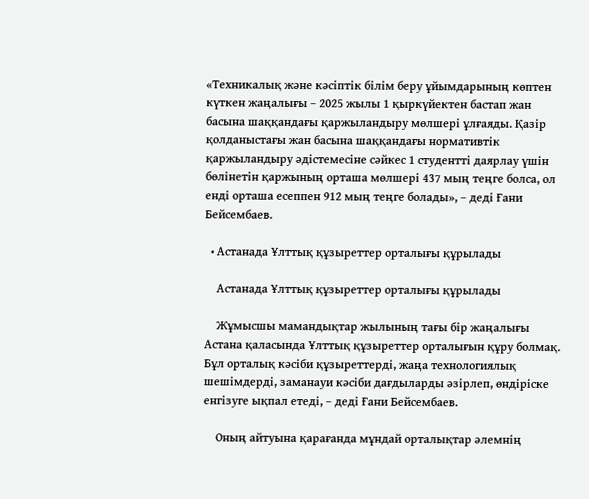«Техникалық және кәсіптік білім беру ұйымдарының көптен күткен жаңалығы – 2025 жылы 1 қыркүйектен бастап жан басына шаққандағы қаржыландыру мөлшері ұлғаяды. Қазір қолданыстағы жан басына шаққандағы нормативтік қаржыландыру әдістемесіне сәйкес 1 студентті даярлау үшін бөлінетін қаржының орташа мөлшері 437 мың теңге болса, ол енді орташа есеппен 912 мың теңге болады», – деді Ғани Бейсембаев.

  • Астанада Ұлттық құзыреттер орталығы құрылады

    Астанада Ұлттық құзыреттер орталығы құрылады

    Жұмысшы мамандықтар жылының тағы бір жаңалығы Астана қаласында Ұлттық құзыреттер орталығын құру болмақ. Бұл орталық кәсіби құзыреттерді, жаңа технологиялық шешімдерді, заманауи кәсіби дағдыларды әзірлеп, өндіріске енгізуге ықпал етеді, – деді Ғани Бейсембаев.

    Оның айтуына қарағанда мұндай орталықтар әлемнің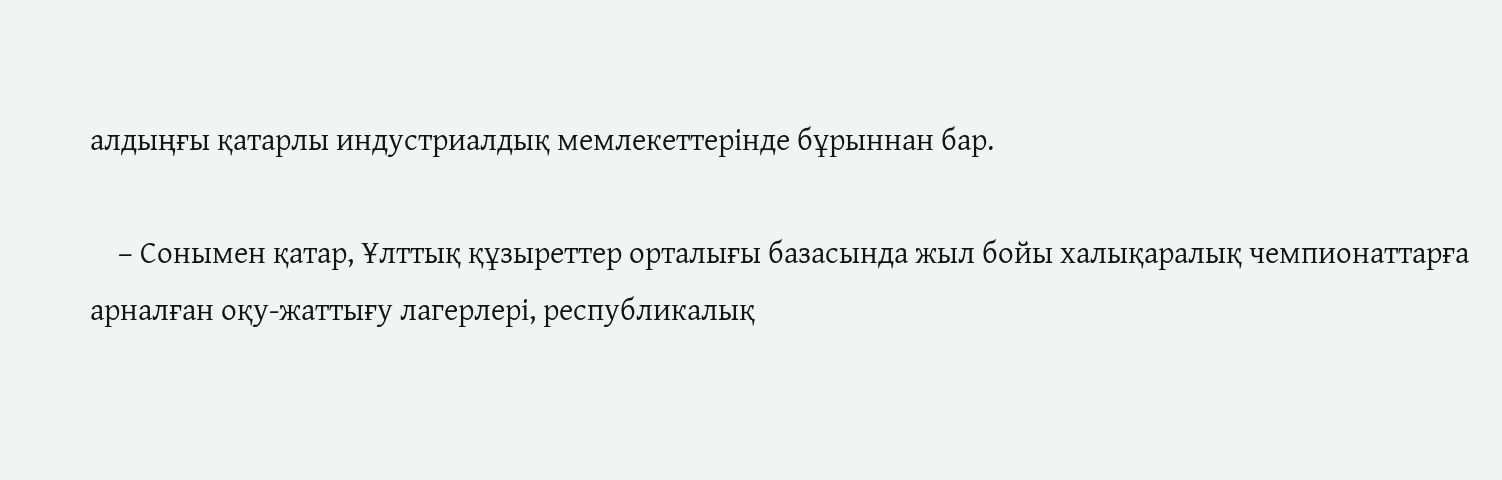алдыңғы қатарлы индустриалдық мемлекеттерінде бұрыннан бар.

    – Сонымен қатар, Ұлттық құзыреттер орталығы базасында жыл бойы халықаралық чемпионаттарға арналған оқу-жаттығу лагерлері, республикалық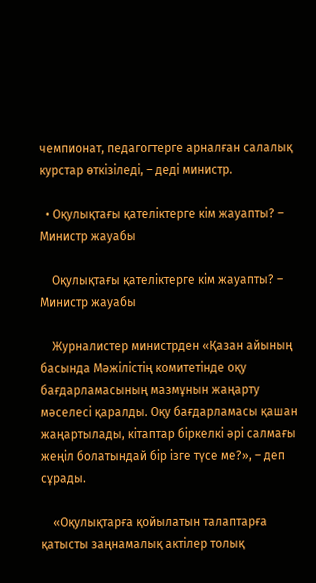чемпионат, педагогтерге арналған салалық курстар өткізіледі, – деді министр.

  • Оқулықтағы қателіктерге кім жауапты? – Министр жауабы

    Оқулықтағы қателіктерге кім жауапты? – Министр жауабы

    Журналистер министрден «Қазан айының басында Мәжілістің комитетінде оқу бағдарламасының мазмұнын жаңарту мәселесі қаралды. Оқу бағдарламасы қашан жаңартылады, кітаптар біркелкі әрі салмағы жеңіл болатындай бір ізге түсе ме?», – деп сұрады.

    «Оқулықтарға қойылатын талаптарға қатысты заңнамалық актілер толық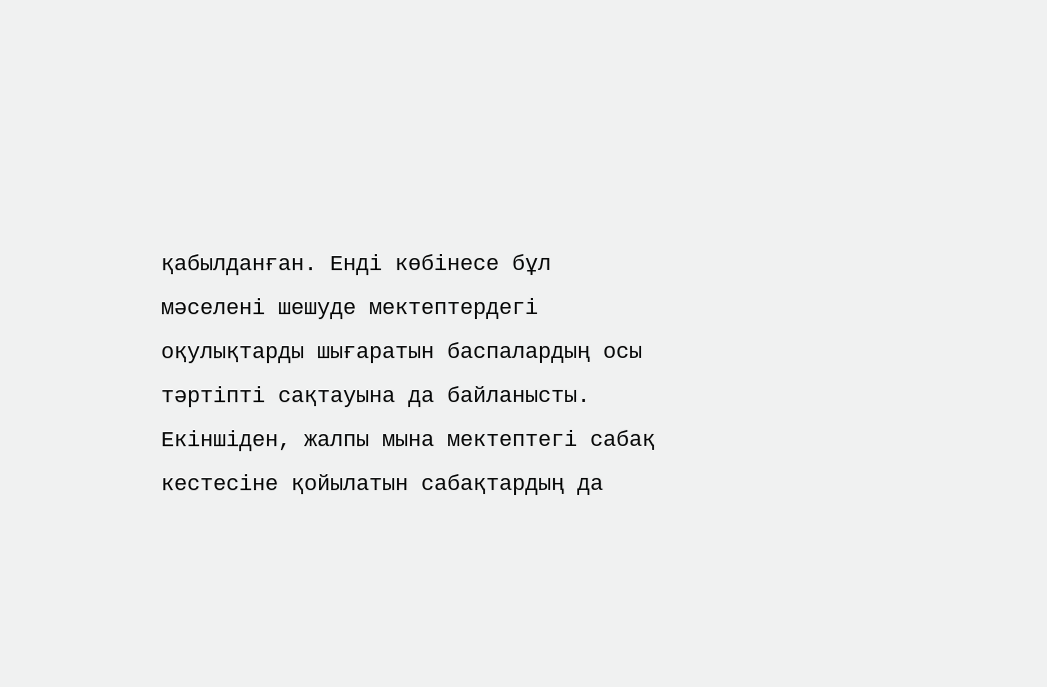қабылданған. Енді көбінесе бұл мәселені шешуде мектептердегі оқулықтарды шығаратын баспалардың осы тәртіпті сақтауына да байланысты. Екіншіден, жалпы мына мектептегі сабақ кестесіне қойылатын сабақтардың да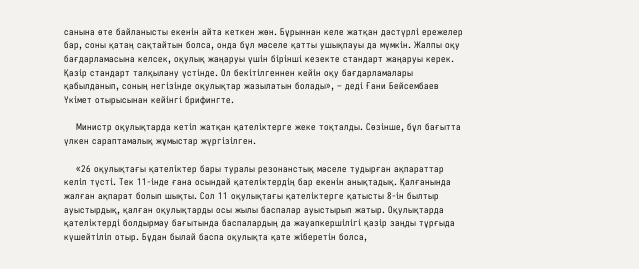санына өте байланысты екенін айта кеткен жөн. Бұрыннан келе жатқан дәстүрлі ережелер бар, соны қатаң сақтайтын болса, онда бұл мәселе қатты ушықпауы да мүмкін. Жалпы оқу бағдарламасына келсек, оқулық жаңаруы үшін бірінші кезекте стандарт жаңаруы керек. Қазір стандарт талқылану үстінде. Ол бекітілгеннен кейін оқу бағдарламалары қабылданып, соның негізінде оқулықтар жазылатын болады», – деді Ғани Бейсембаев Үкімет отырысынан кейінгі брифингте.

    Министр оқулықтарда кетіп жатқан қателіктерге жеке тоқталды. Сөзінше, бұл бағытта үлкен сараптамалық жұмыстар жүргізілген.

    «26 оқулықтағы қателіктер бары туралы резонанстық мәселе тудырған ақпараттар келіп түсті. Тек 11-інде ғана осындай қателіктердің бар екенін анықтадық. Қалғанында жалған ақпарат болып шықты. Сол 11 оқулықтағы қателіктерге қатысты 8-ін былтыр ауыстырдық, қалған оқулықтарды осы жылы баспалар ауыстырып жатыр. Оқулықтарда қателіктерді болдырмау бағытында баспалардың да жауапкершілігі қазір заңды тұрғыда күшейтіліп отыр. Бұдан былай баспа оқулықта қате жіберетін болса,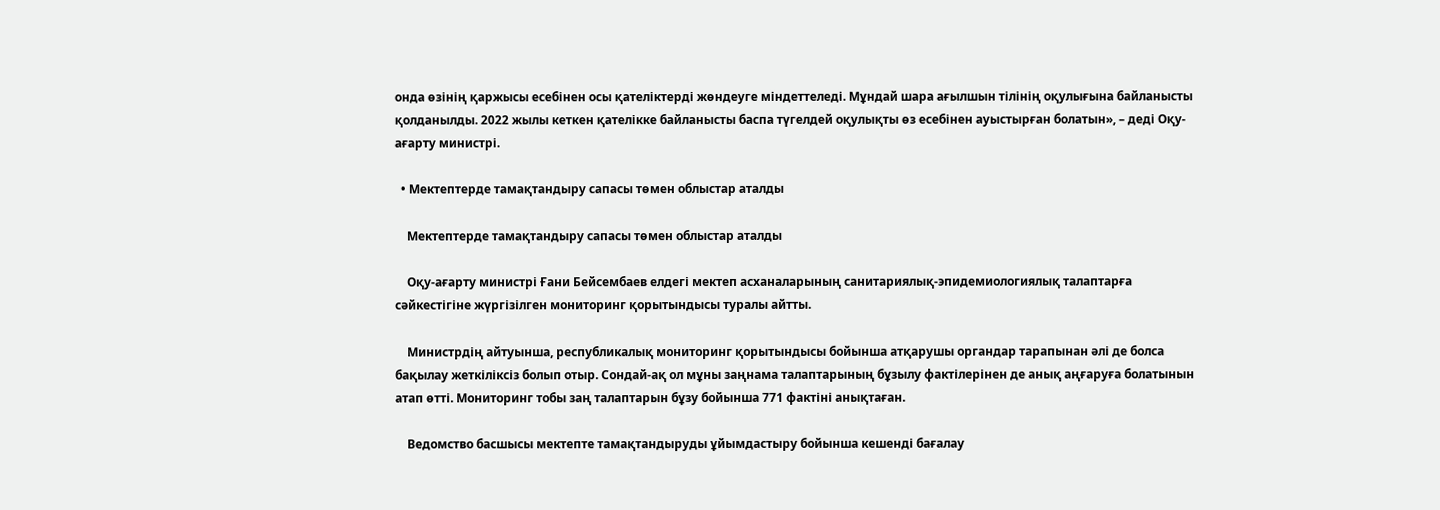онда өзінің қаржысы есебінен осы қателіктерді жөндеуге міндеттеледі. Мұндай шара ағылшын тілінің оқулығына байланысты қолданылды. 2022 жылы кеткен қателікке байланысты баспа түгелдей оқулықты өз есебінен ауыстырған болатын», – деді Оқу-ағарту министрі.

  • Мектептерде тамақтандыру сапасы төмен облыстар аталды

    Мектептерде тамақтандыру сапасы төмен облыстар аталды

    Оқу-ағарту министрі Ғани Бейсембаев елдегі мектеп асханаларының санитариялық-эпидемиологиялық талаптарға сәйкестігіне жүргізілген мониторинг қорытындысы туралы айтты.

    Министрдің айтуынша, республикалық мониторинг қорытындысы бойынша атқарушы органдар тарапынан әлі де болса бақылау жеткіліксіз болып отыр. Сондай-ақ ол мұны заңнама талаптарының бұзылу фактілерінен де анық аңғаруға болатынын атап өтті. Мониторинг тобы заң талаптарын бұзу бойынша 771 фактіні анықтаған.

    Ведомство басшысы мектепте тамақтандыруды ұйымдастыру бойынша кешенді бағалау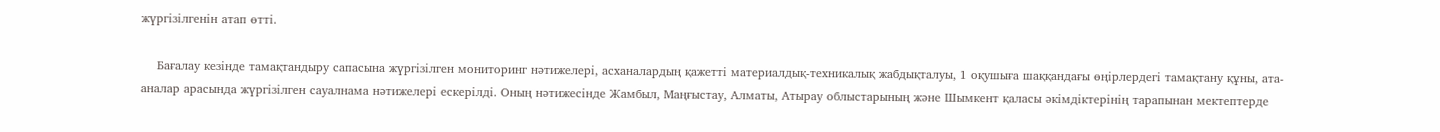жүргізілгенін атап өтті.

    Бағалау кезінде тамақтандыру сапасына жүргізілген мониторинг нәтижелері, асханалардың қажетті материалдық-техникалық жабдықталуы, 1 оқушыға шаққандағы өңірлердегі тамақтану құны, ата-аналар арасында жүргізілген сауалнама нәтижелері ескерілді. Оның нәтижесінде Жамбыл, Маңғыстау, Алматы, Атырау облыстарының және Шымкент қаласы әкімдіктерінің тарапынан мектептерде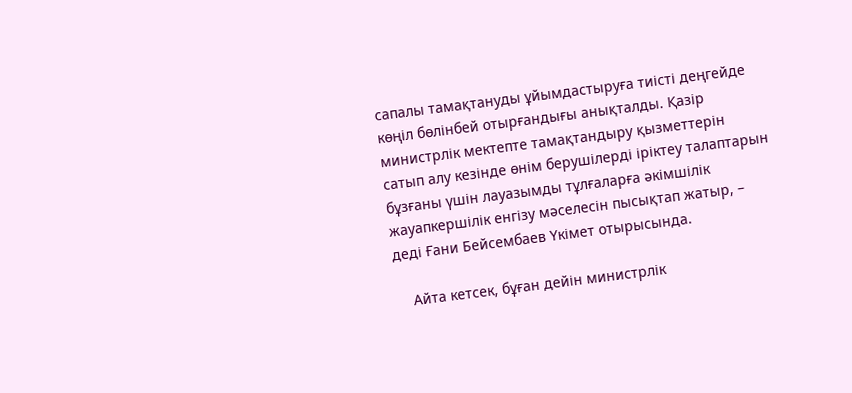сапалы тамақтануды ұйымдастыруға тиісті деңгейде көңіл бөлінбей отырғандығы анықталды. Қазір министрлік мектепте тамақтандыру қызметтерін сатып алу кезінде өнім берушілерді іріктеу талаптарын бұзғаны үшін лауазымды тұлғаларға әкімшілік жауапкершілік енгізу мәселесін пысықтап жатыр, – деді Ғани Бейсембаев Үкімет отырысында.

    Айта кетсек, бұған дейін министрлік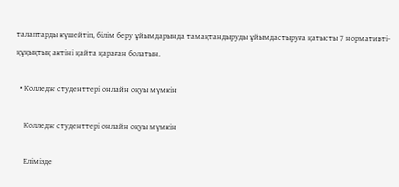талаптарды күшейтіп, білім беру ұйымдарында тамақтандыруды ұйымдастыруға қатысты 7 нормативті-құқықтық актіні қайта қараған болатын.

  • Колледж студенттері онлайн оқуы мүмкін

    Колледж студенттері онлайн оқуы мүмкін

    Елімізде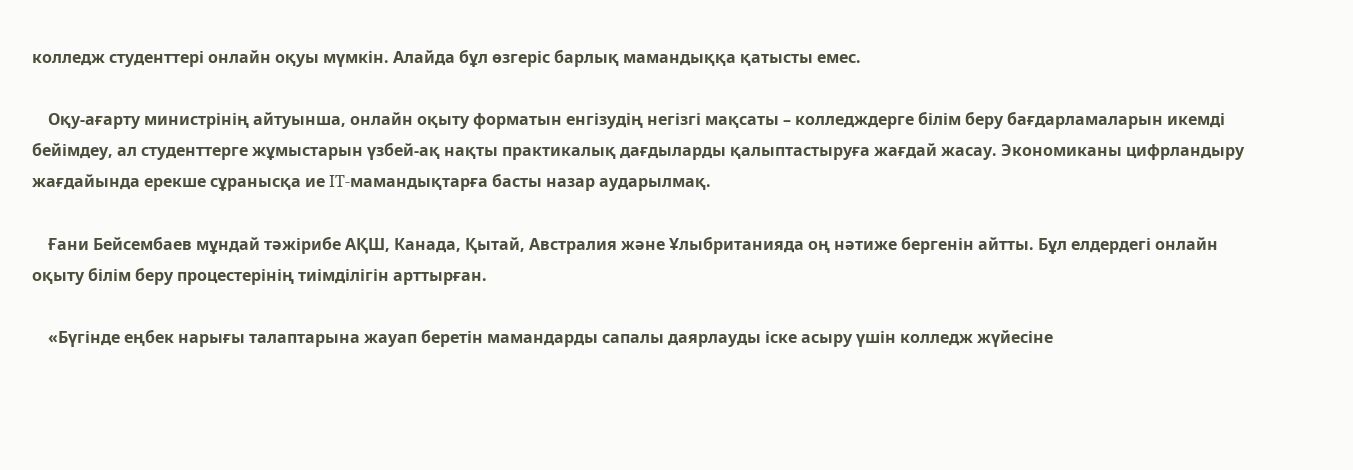колледж студенттері онлайн оқуы мүмкін. Алайда бұл өзгеріс барлық мамандыққа қатысты емес.

    Оқу-ағарту министрінің айтуынша, онлайн оқыту форматын енгізудің негізгі мақсаты – колледждерге білім беру бағдарламаларын икемді бейімдеу, ал студенттерге жұмыстарын үзбей-ақ нақты практикалық дағдыларды қалыптастыруға жағдай жасау. Экономиканы цифрландыру жағдайында ерекше сұранысқа ие IT-мамандықтарға басты назар аударылмақ.

    Ғани Бейсембаев мұндай тәжірибе АҚШ, Канада, Қытай, Австралия және Ұлыбританияда оң нәтиже бергенін айтты. Бұл елдердегі онлайн оқыту білім беру процестерінің тиімділігін арттырған.

    «Бүгінде еңбек нарығы талаптарына жауап беретін мамандарды сапалы даярлауды іске асыру үшін колледж жүйесіне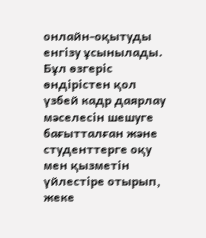онлайн-оқытуды енгізу ұсынылады. Бұл өзгеріс өндірістен қол үзбей кадр даярлау мәселесін шешуге бағытталған және студенттерге оқу мен қызметін үйлестіре отырып, жеке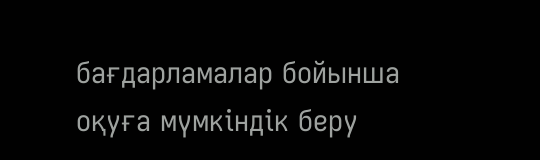бағдарламалар бойынша оқуға мүмкіндік беру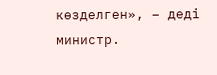көзделген», – деді министр.